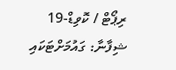ރިޕޯޓް / ކޮވިޑް-19
ޝިފާނާ: ގައުމަށްޓަކައި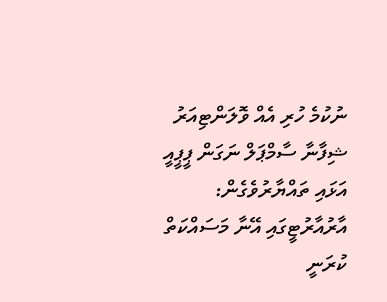ނުކުމެ ހުރި އެއް ވޮލަންޓިއަރު
ޝިފާނާ ސާމްޕަލް ނަގަން ޕީޕީއީ އަޅައި ތައްޔާރުވެގެން: އާރުއާރުޓީގައި އޭނާ މަސައްކަތް ކުރަނީ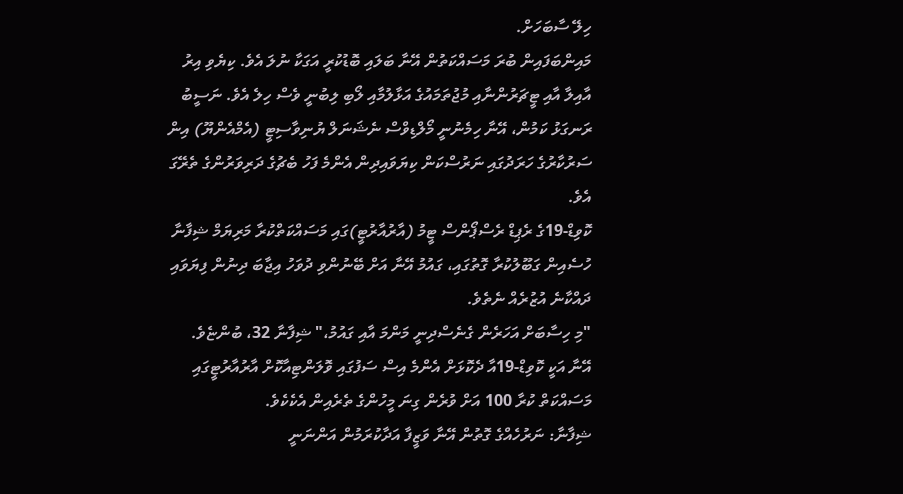ހިލޭ ސާބަހަށް.
މައިންބަފައިން ބުރަ މަސައްކަތުން އޭނާ ބަލައި ބޮޑުކުރީ އަގަކާ ނުލަ އެވެ. ކިޔެވި އިރު އާއިލާ އާއި ޓީޗަރުންނާއި މުޖުތަމައުގެ އަޅާލުމާއި ލޯބި ލިބުނީ ވެސް ހިލެ އެވެ. ނަސީބު ރަނގަޅު ކަމުން، އޭނާ ހިމެނުނީ މޯލްޑިވްސް ނެޝަނަލް ޔުނިވާސިޓީ (އެމްއެންޔޫ) އިން ސަރުކާރުގެ ހަރަދުގައި ނަރުސްކަން ކިޔަވައިދިން އެންމެ ފަހު ބެޗުގެ ދަރިވަރުންގެ ތެރޭގަ އެވެ.
ކޮވިޑް-19ގެ ރެޕިޑް ރެސްޕޯންސް ޓީމު (އާރުއާރުޓީ)ގައި މަސައްކަތްކުރާ މަރިޔަމް ޝިފާނާ ހުސެއިން ގަބޫލުކުރާ ގޮތުގައި، ގައުމު އޭނާ އަށް ބޭނުންވި ދުވަހު އިޖާބަ ދިނުން ފިޔަވައި ދައްކާނެ އުޒުރެއް ނެތެވެ.
"މި ހިސާބަށް އަހަރެން ގެނެސްދިނީ މަންމަ އާއި ގައުމު،" ޝިފާނާ 32، ބުންޏެވެ.
އޭނާ އަކީ ކޮވިޑް-19އާ ދެކޮޅަށް އެންމެ އިސް ސަފުގައި ވޮލަންޓިއާކޮށް އާރުއާރުޓީގައި މަސައްކަތް ކުރާ 100 އަށް ވުރެން ގިނަ މީހުންގެ ތެރެއިން އެކެކެވެ.
ޝިފާނާ: ނަރުހެއްގެ ގޮތުން އޭނާ ވަޒީފާ އަދާކުރަމުން އަންނަނީ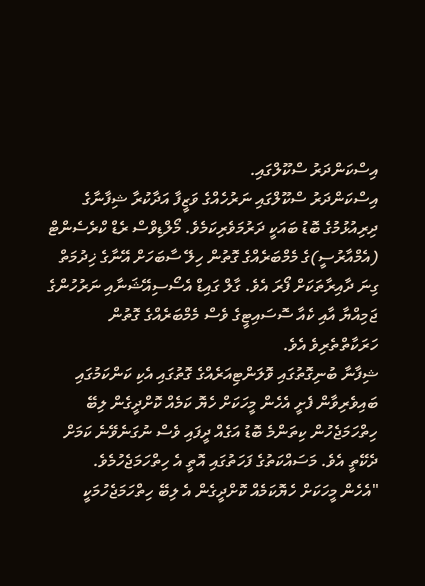އިސްކަންދަރު ސްކޫލްގައި.
އިސްކަންދަރު ސްކޫލްގައި ނަރުހެއްގެ ވަޒީފާ އަދާކުރާ ޝިފާނާގެ ދިރިއުޅުމުގެ ބޮޑު ބައަކީ ދަރުމަވެރިކަމެވެ. މޯލްޑިވްސް ރެޑް ކްރެސެންޓް (އެމްއާރުސީ)ގެ މެމްބަރެއްގެ ގޮތުން ހިލޭ ސާބަހަށް އޭނާގެ ޚިދުމަތް ގިނަ ދާއިރާތަކަށް ފޯރަ އެވެ. ގާލް ގައިޑް އެސޯސިއޭޝަނާއި ނަރުހުންގެ ޖަމިއްޔާ އާއި ކެއާ ސޮސައިޓީގެ ވެސް މެމްބަރެއްގެ ގޮތުން ހަރަކާތްތެރިވެ އެވެ.
ޝިފާނާ ބުނިގޮތުގައި ވޮލަންޓިއަރެއްގެ ގޮތުގައި އެކި ކަންކަމުގައި ބައިވެރިވާން ފެށީ އެހެން މީހަކަށް ހެޔޮ ކަމެއް ކޮށްދީގެން ލިބޭ ހިތްހަމަޖެހުން ކިތަންމެ ބޮޑު އަގެއް ދީފައި ވެސް ނުގަނެވޭނެ ކަމަށް ދެކޭތީ އެވެ. މަސައްކަތުގެ ފަހަތުގައި އޮތީ އެ ހިތްހަމަޖެހުމެވެ.
"އެހެން މީހަކަށް ހެޔޮކަމެއް ކޮށްދީގެން އެ ލިބޭ ހިތްހަމަޖެހުމަކީ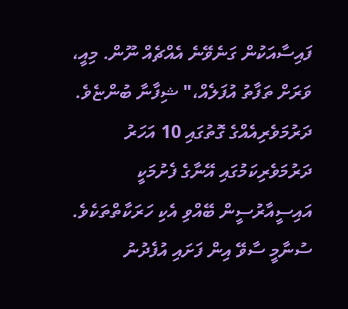ފައިސާއަކުން ގަނެވޭނެ އެއްޗެއް ނޫން. މިއީ، ވަރަށް ތަފާތު އުފަލެއް،" ޝިފާނާ ބުންޏެވެ.
ދަރުމަވެރިއެއްގެ ގޮތުގައި 10 އަހަރު
ދަރުމަވެރިކަމުގައި އޭނާގެ ފެށުމަކީ އައިސީއާރުސީން ބޭއްވި އެކި ހަރަކާތްތަކެވެ. ސުނާމީ ސާވޭ އިން ފަށައި އުފެދުނު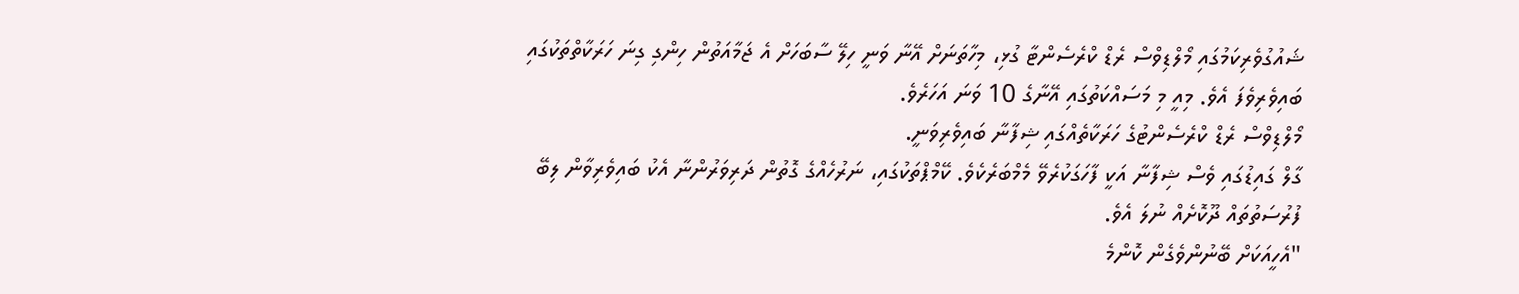ޝައުގުވެރިކަމުގައި މޯލްޑިވްސް ރެޑް ކްރެސެންޓާ ގުޅި، މިހާތަނަށް އޭނާ ވަނީ ހިލޭ ސާބަހަށް އެ ޖަމާއަތުން ހިންގި ގިނަ ހަރަކާތްތަކުގައި ބައިވެރިވެފަ އެވެ. މިއީ މި މަސައްކަތުގައި އޭނާގެ 10 ވަނަ އަހަރެވެ.
މޯލްޑިވްސް ރެޑް ކްރެސެންޓުގެ ހަރަކާތެއްގައި ޝިފާނާ ބައިވެރިވަނީ.
ގާލް ގައިޑުގައި ވެސް ޝިފާނާ އަކީ ފާހަގަކުރެވޭ މެމްބަރެކެވެ. ކޭމްޕްތަކުގައި، ނަރުހެއްގެ ގޮތުން ދަރިވަރުންނާ އެކު ބައިވެރިވާން ލިބޭ ފުރުސަތުތައް ދޫކޮށެއް ނުލަ އެވެ.
"އެހީއަކަށް ބޭނުންވެގެން ކޮންމެ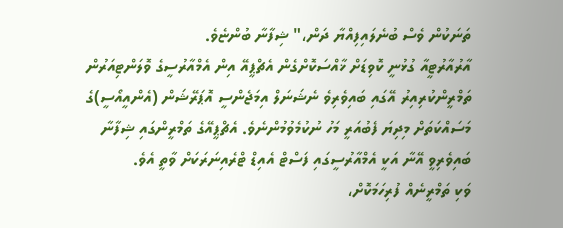ތަނަކުން ވެސް ބުނެލައިފިއްޔާ ދަން،" ޝިފާނާ ބުންޏެވެ.
އާރުއާރުޓީއާ ގުޅުނީ ކޮވިޑަށް ޚާއްސަކޮށްގެން އެޗްޕީއޭ އިން އެމްއާރުސީގެ ވޮލަންޓިއަރުން ތަމްރީންކުރިއިރު އޭގައި ބައިވެރިވެ ނެޝަނަލް އިމަޖެންސީ އޮޕަރޭޝަން (އެންއީއޯސީ)ގެ މަސައްކަތަށް މިދިޔަ ފެބުއަރީ މަހު ނުކުމެވުމުންނެވެ. އެޗްޕީއޭގެ ތަމްރީންގައި ޝިފާނާ ބައިވެރިވީ އޭނާ އަކީ އެމްއާރުސީގައި ފަސްޓް އެއިޑް ޓްރެއިނަރަކަށް ވާތީ އެވެ.
ވަކި ތަމްރީނެއް ފުރިހަމަކޮށް،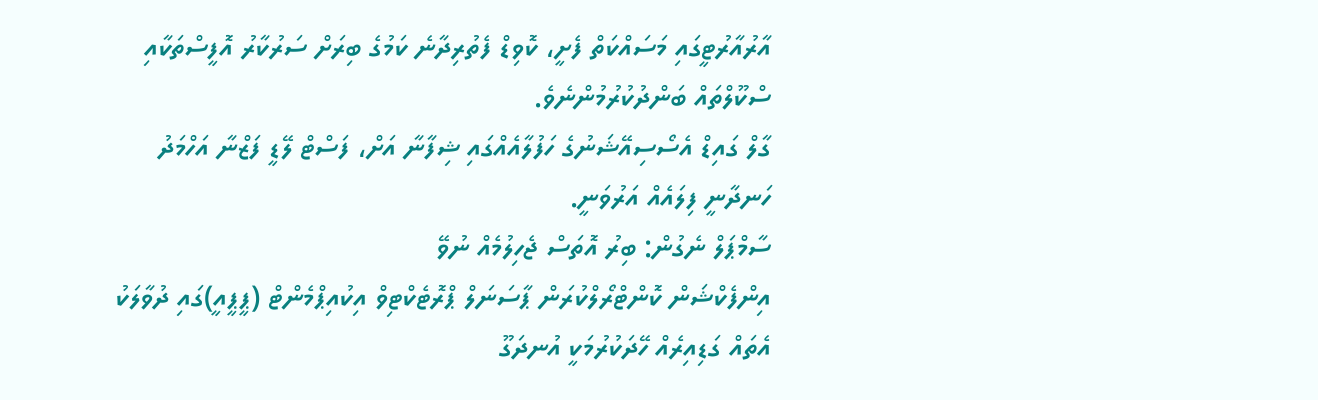އާރުއާރުޓީގައި މަސައްކަތް ފެށީ، ކޮވިޑް ފެތުރިދާނެ ކަމުގެ ބިރަށް ސަރުކާރު އޮފީސްތަކާއި ސްކޫލްތައް ބަންދުކުރުމުންނެވެ.
ގާލް ގައިޑް އެސޯސިއޭޝަނުގެ ހަފުލާއެއްގައި ޝިފާނާ އަށް، ފަސްޓް ލޭޑީ ފަޒްނާ އަހްމަދު ހަނދާނީ ފިލައެއް އަރުވަނީ.
ސާމްޕަލް ނެގުން: ބިރު އޮތަސް ޖެހިލުމެއް ނުވޭ
އިންފެކްޝަން ކޮންޓްރޯލްކުރަން ޕާސަނަލް ޕްރޮޓެކްޓިވް އިކުއިޕްމެންޓް (ޕީޕީއީ)ގައި ދުވާލަކު އެތައް ގަޑިއިރެއް ހޭދަކުރުމަކީ އުނދަގޫ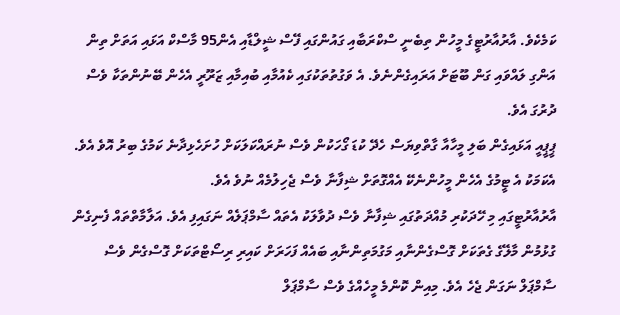ކަމެކެވެ. އާރުއާރުޓީގެ މީހުން ތިބެނީ ސްކްރަބާއި ގައުންގައި ފޭސް ޝީލްޑާއި އެން95 މާސްކް އަޅައި އަތަށް ތިން އަންގި ލައްވައި ގަން ބޫޓަށް އަރައިގެންނެވެ. އެ ވަގުތުތަކުގައި ކެއުމާއި ބުއިމާއި ޒަރޫރީ އެހެން ބޭނުންތަކާ ވެސް ދުރުގަ އެވެ.
ޕީޕީއީ އަޅައިގެން ބަލި މީހާއާ ގާތްވިޔަސް ހެދޭ ކުޑަ ގޯހަކުން ވެސް ނުރައްކަލަކަށް ހުށަހެޅިދާނެ ކަމުގެ ބިރު އޮވެ އެވެ. އެކަމަކު އެ ޓީމުގެ އެހެން މީހުންނެކޭ އެއްގޮތަށް ޝިފާނާ ވެސް ޖެހިލުމެއް ނުވެ އެވެ.
އާރުއާރުޓީގައި މި ހޭދަކުރި މުއްދަތުގައި ޝިފާނާ ވެސް ދުވާލަކު އެތައް ސާމްޕަލެއް ނަގައިފި އެވެ. އަލާމާތްތައް ފެނިގެން ގުޅުމުން މާލޭގެ ގެތަކަށް ގޮސްގެންނާއި މަގުމަތިންނާއި ބައެއް ފަހަރަށް ކައިރި ރިސޯޓްތަކަށް ގޮސްގެން ވެސް ސާމްޕަލް ނަގަން ޖެހެ އެވެ. މިއިން ކޮންމެ މީހެއްގެ ވެސް ސާމްޕަލް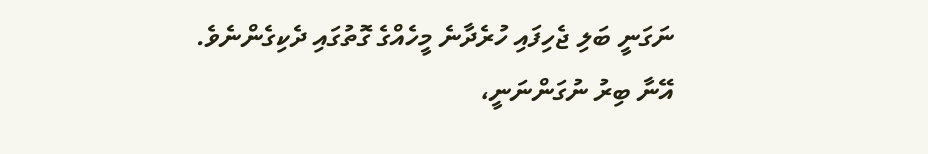ނަގަނީ ބަލި ޖެހިފައި ހުރެދާނެ މީހެއްގެ ގޮތުގައި ދެކިގެންނެވެ.
އޭނާ ބިރު ނުގަންނަނީ،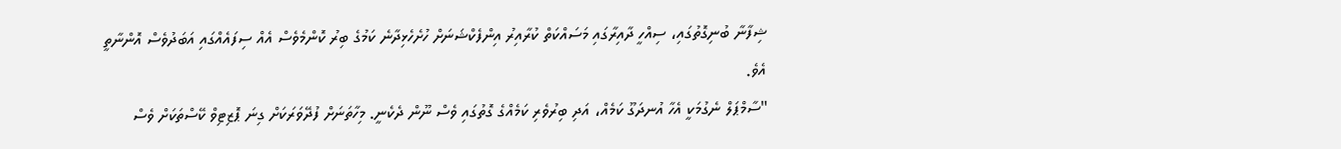ޝިފާނާ ބުނިގޮތުގައި، ސިއްހީ ދާއިރާގައި މަސައްކަތް ކުރާއިރު އިންފެކްޝަނަށް ހުށެހެޅިދާނެ ކަމުގެ ބިރު ކޮންމެވެސް އެއް ސިފައެއްގައި އަބަދުވެސް އޮންނާތީ އެވެ.
"ސާމްޕަލް ނެގުމަކީ އެހާ އުނދަގޫ ކަމެއް، އަދި ބިރުވެރި ކަމެއްގެ ގޮތުގައި ވެސް ނޫން ދެކެނީ. މިހާތަނަށް ފުދޭވަރަކަށް ގިނަ ޕޮޒިޓިވް ކޭސްތަކަށް ވެސް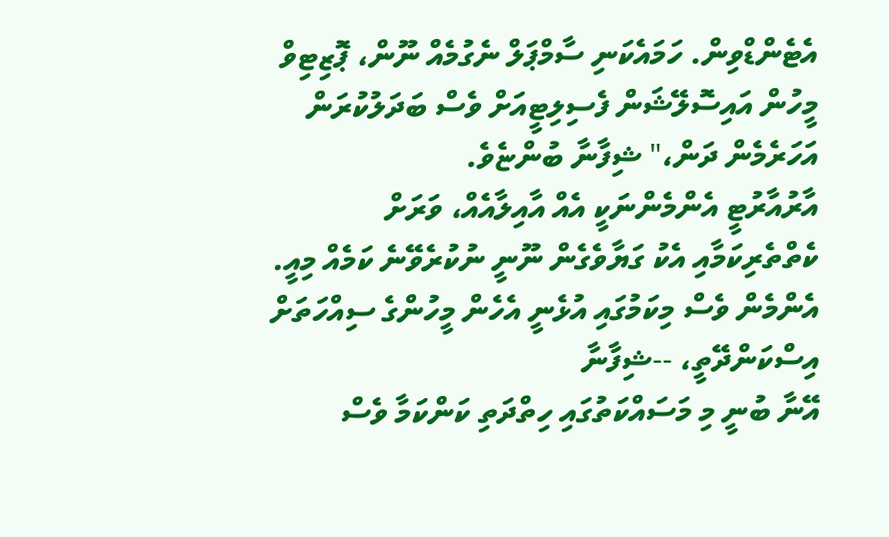އެޓެންޑްވިން. ހަމައެކަނި ސާމްޕަލް ނެގުމެއް ނޫން، ޕޮޒިޓިވް މީހުން އައިސޮލޭޝަން ފެސިލިޓީއަށް ވެސް ބަދަލުކުރަން އަހަރެމެން ދަން،" ޝިފާނާ ބުންޏެވެ.
އާރުއާރުޓީ އެންމެންނަކީ އެއް އާއިލާއެއް، ވަރަށް ކެތްތެރިކަމާއި އެކު ގަޔާވެގެން ނޫނީ ނުކުރެވޭނެ ކަމެއް މިއީ. އެންމެން ވެސް މިކަމުގައި އުޅެނީ އެހެން މީހުންގެ ސިއްހަތަށް އިސްކަންދޭތީ، --ޝިފާނާ
އޭނާ ބުނީ މި މަސައްކަތުގައި ހިތްދަތި ކަންކަމާ ވެސް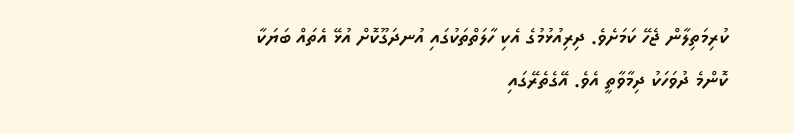ކުރިމަތިލާން ޖެހޭ ކަމަށެވެ. ދިރިއުޅުމުގެ އެކި ހާލަތްތަކުގައި އުނދަގޫކޮށް އުޅޭ އެތައް ބަޔަކާ ކޮންމެ ދުވަހަކު ދިމާވާތީ އެވެ. އޭގެތެރޭގައި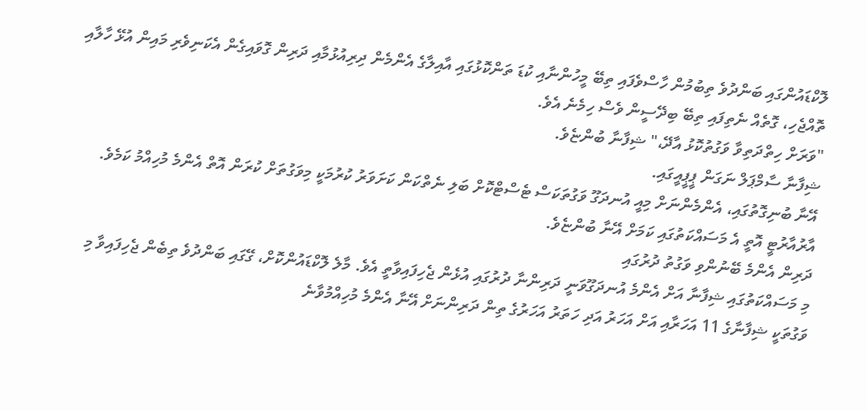ލޮކްޑައުންގައި ބަންދުވެ ތިބުމުން ހާސްވެފައި ތިބޭ މީހުންނާއި ކުޑަ ތަންކޮޅުގައި އާއިލާގެ އެންމެން ދިރިއުޅުމާއި ދަރިން ގޮވައިގެން އެކަނިވެރި މައިން އުޅޭ ހާލާއި ތޮއްޖެހި، ގޮތެއް ނެތިފައި ތިބޭ ބިދޭސީން ވެސް ހިމެނެ އެވެ.
"ވަރަށް ހިތްދަތިވާ ވަގުތުކޮޅު އާދޭ،" ޝިފާނާ ބުންޏެވެ.
ޝިފާނާ ސާމްޕަލް ނަގަން ޕީޕީއީގައި.
އޭނާ ބުނިގޮތުގައި، އެންމެންނަށް މިއީ އުނދަގޫ ވަގުތަކަސް ޓެސްޓްކޮށް ބަލި ނެތްކަން ކަށަވަރު ކުރުމަކީ މިވަގުތަށް ކުރަން އޮތް އެންމެ މުހިއްމު ކަމެވެ. އާރުއާރުޓީ އޮތީ އެ މަސައްކަތުގައި ކަމަށް އޭނާ ބުންޏެވެ.
ދަރިން އެންމެ ބޭނުންވި ވަގުތު ދުރުގައި
މި މަސައްކަތުގައި ޝިފާނާ އަށް އެންމެ އުނދަގޫވަނީ ދަރިންނާ ދުރުގައި އުޅެން ޖެހިފައިވާތީ އެވެ. މާލެ ލޮކްޑައުންކޮށް، ގޭގައި ބަންދުވެ ތިބެން ޖެހިފައިވާ މި ވަގުތަކީ ޝިފާނާގެ 11 އަހަރާއި އަށް އަހަރު އަދި ހަތަރު އަހަރުގެ ތިން ދަރިންނަށް އޭނާ އެންމެ މުހިއްމުވާނެ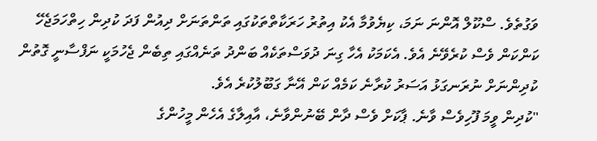ވަގުތެވެ. ސްކޫލް އޮންނަ ނަމަ، ކިޔެވުމާ އެކު އިތުރު ހަރަކާތްތަކުގައި ތަންތަނަށް ދިއުން ފަދަ ކުދިން ހިތްހަމަޖެހޭ ކަންކަން ވެސް ކުރެވޭނެ އެވެ. އެކަމަކު އެހާ ގިނަ ދުވަސްތަކެއް ބަންދު ތަނެއްގައި ތިބެން ޖެހުމަކީ ނަފްސާނީ ގޮތުން ކުދިންނަށް ނުރަނގަޅު އަސަރު ކުރާނެ ކަމެއް ކަން އޭނާ ގަބޫލުކުރެ އެވެ.
"ކުދިން ވީމަ ފޫހިވެސް ވާނެ. ޕާކަށް ވެސް ދާން ބޭނުންވާނެ، އާއިލާގެ އެހެން މީހުންގެ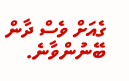ގެއަށް ވެސް ދާން ބޭނުންވާނެ.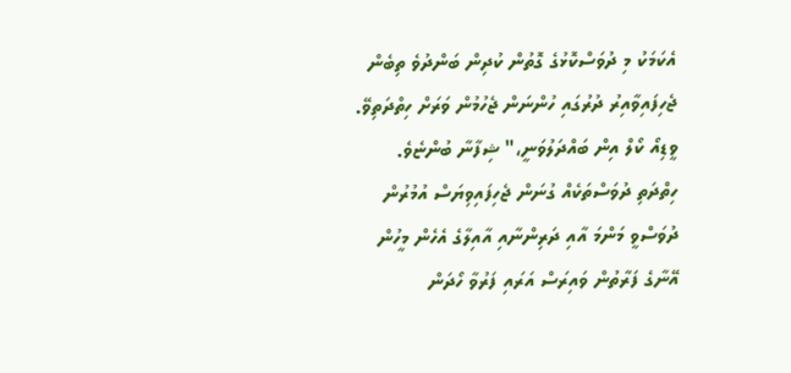އެކަމަކު މި ދުވަސްކޮޅުގެ ގޮތުން ކުދިން ބަންދުވެ ތިބެން ޖެހިފައިވާއިރު ދުރުގައި ހުންނަން ޖެހުމުން ވަރަށް ހިތްދަތިވޭ. ވީޑިއޯ ކޯލް އިން ބައްދަލުވަނީ،" ޝިފާނާ ބުންޏެވެ.
ހިތްދަތި ދުވަސްތަކެއް ގުނަން ޖެހިފައިވިޔަސް އުމުރުން ދުވަސްވީ މަންމަ އާއި ދަރިންނާއި އާއިލާގެ އެހެން މީހުން އޭނާގެ ފަރާތުން ވައިރަސް އަރައި ފަރުވާ ހޯދަން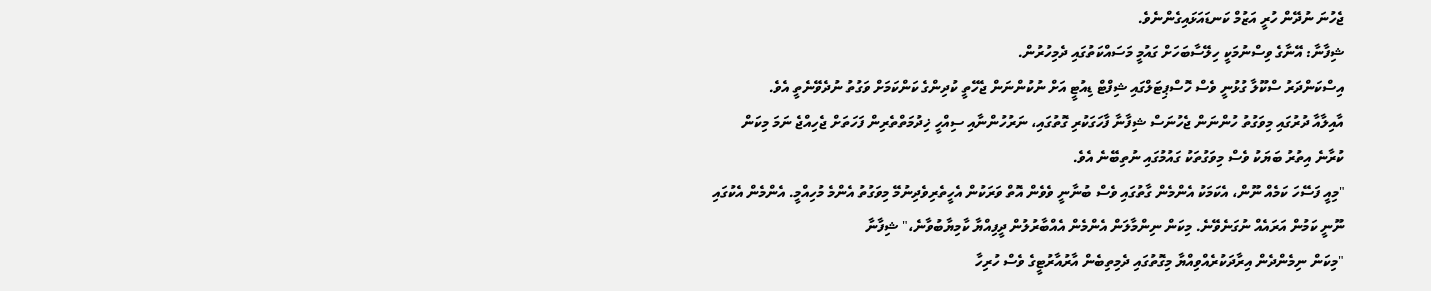ޖެހުނަ ނުދޭން ހުރީ އަޒުމް ކަނޑައަޅައިގެންނެވެ.
ޝިފާނާ: އޭނާގެ ވިސްނުމަކީ ހިލޭސާބަހަށް ގައުމީ މަސައްކަތުގައި ދެމިހުރުން.
އިސްކަންދަރު ސްކޫލާ ގުޅުނީ ވެސް ހޮސްޕިޓަލްގައި ޝިފްޓް ޑިއުޓީ އަށް ނުކުންނަން ޖެހޭތީ ކުދިންގެ ކަންކަމަށް ވަގުތު ނުދެވޭނެތީ އެވެ.
އާއިލާއާ ދުރުގައި މިވަގުތު ހުންނަން ޖެހުނަސް ޝިފާނާ ފާހަގަކުރި ގޮތުގައި، ނަރުހުންނާއި ސިއްހީ ޚިދުމަތްތެރިން ފަހަތަށް ޖެހިއްޖެ ނަމަ މިކަން ކުރާނެ އިތުރު ބަޔަކު ވެސް މިވަގުތަކު ގައުމުގައި ނުތިބޭނެ އެވެ.
"މިއީ ފަސޭހަ ކަމެއް ނޫން، އެކަމަކު އެންމެން ގާތުގައި ވެސް ބުނާނީ ވެވެން އޮތް ވަރަކުން އެހީތެރިވެދިނުމޭ މިވަގުތު އެންމެ މުހިއްމީ. އެންމެން އެކުގައި ނޫނީ ކަމުން އަރައެއް ނުގަނެވޭނެ. މިކަން ނިންމާލަން އެންމެން އެއްބާރުލުން ދީފިއްޔާ ކާމިޔާބުވާނެ،" ޝިފާނާ
"މިކަން ނިމެންދެން އިރާދަކުރެއްވިއްޔާ މިގޮތުގައި ދެމިތިބެން އާރުއާރުޓީގެ ވެސް ހުރިހާ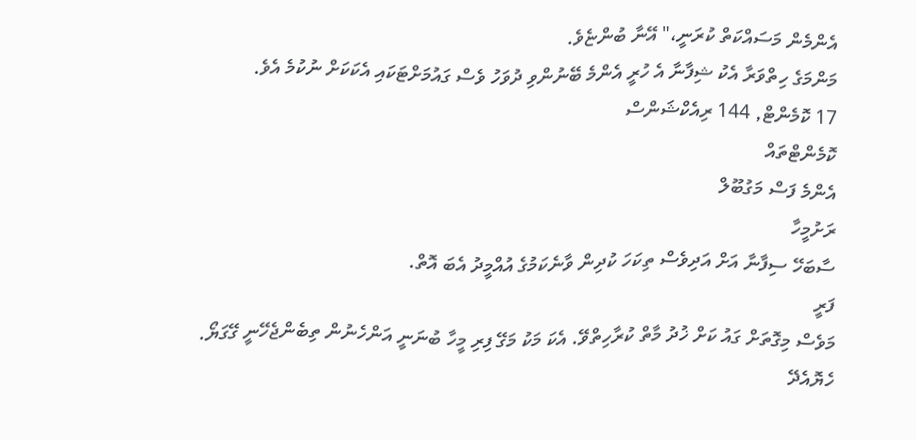އެންމެން މަސައްކަތް ކުރަނީ،" އޭނާ ބުންޏެވެ.
މަންމަގެ ހިތްވަރާ އެކު ޝިފާނާ އެ ހުރީ އެންމެ ބޭނުންވި ދުވަހު ވެސް ގައުމަށްޓަކައި އެކަކަށް ނުކުމެ އެވެ.
17 ކޮމެންޓް, 144 ރިއެކްޝަންސް
ކޮމެންޓްތައް
އެންމެ ފަސް މަގުބޫލް
ރަށުމީހާ
ސާބަހޭ ސިފާނާ އަށް އަދިވެސް ތިކަހަ ކުދިން ވާނެކަމުގެ އުއްމީދު އެބަ އޮތް.
ފަރީ
މަވެސް މިގޮތަށް ގައު ކަށް ޚުދު މާތް ކުރާހިތްވޭ. އެކަ މަކު މަގޭ ފިރި މީހާ ބުނަނީ އަންހެނުން ތިބެންޖެހޭނީ ގޭގަޔޯ.
ހެޔޮއެދޭ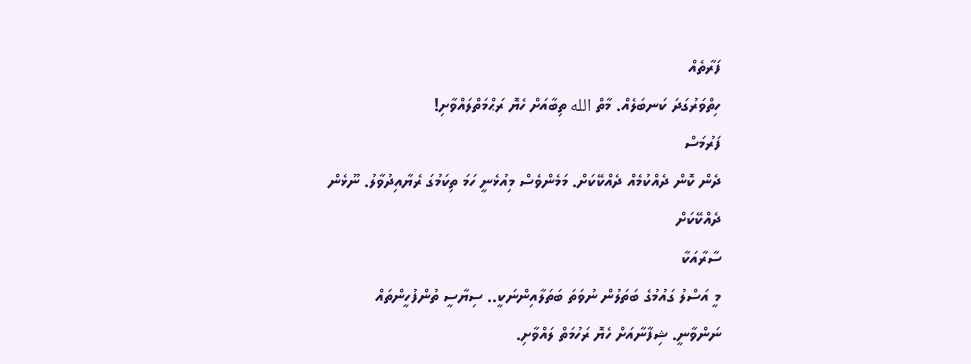ފަރާތެއް
ހިތްވަރުގަދަ ކަނބަލެއް. މާތް الله ތިބާއަށް ހެޔޮ ރަޙްމަތްލައްވާށި!
ފަރުމަސް
ދެން ކޮން ދެއްކުމެއް ދެއްކޭކަށް. މަމެންވެސް މިއުޅެނީ ހަމަ ތިކަމުގަ ރެޔާއިދުވާލު. ނޫޅެން ދެއްކޭކަށް
ސާރާއަކާ
މީ އަސްލު ގައުމުގެ ބަތަލުން ނުވަތަ ބަތަލާއިންނަކީ.. ސިޔާސީ ތުންފުހީންތައް ނަންވާނީ. ޝިފާނާއަށް ހެޔޮ ރަހުމަތް ލައްވާށި.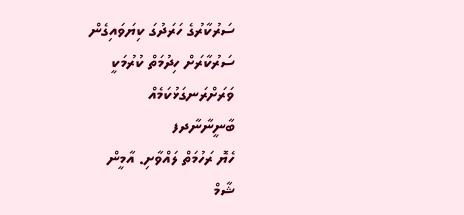ސަރުކާރުގެ ހަރަދުގަ ކިޔަވައިގެން ސަރުކާރަށް ހިދުމަތް ކުރުމަކީ ވަރަށްރަނގަޅުކަމެއް
ބާނީނާނާދފ
ހެޔޮ ރަހުމަތް ލައްވާށި. އާމީން
ޝާމް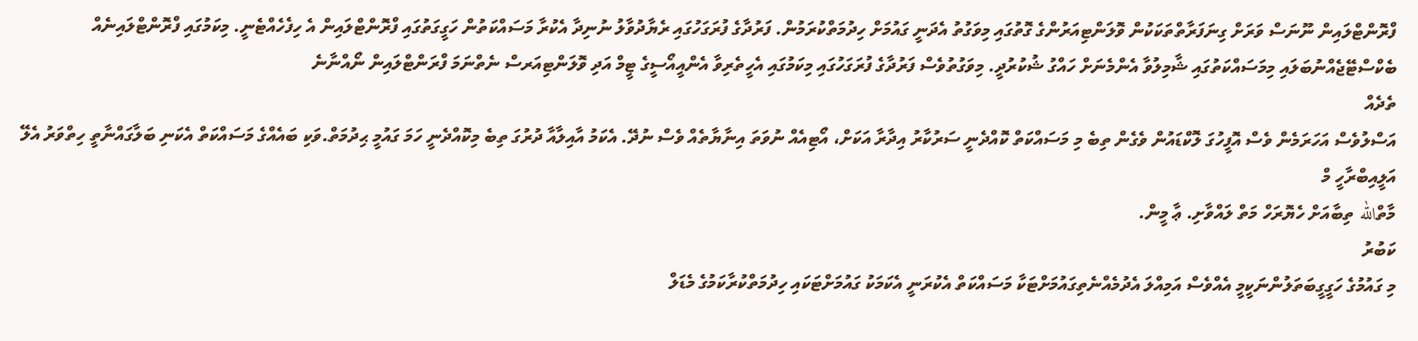ފްރޮންޓްލައިން ނޫނަސް ވަރަށް ގިނަފަރާތްތަކަކުން ވޮލަންޓިއަރުންގެ ގޮތުގައި މިވަގުތު އެދަނީ ގައުމަށް ހިދުމަތްކުރަމުން. ފަރުދާގެ ފުރަގަހުގައި ރެޔާދުވާލު ނުނިދާ އެކުރާ މަސައްކަތުން ހަގީގަތުގައި ފްރޮންޓްލައިން އެ ހިފެހެއްޓެނީ. މިކަމުގައި ފްރޮންޓްލައިނެއް ބެކްސްޓޭޖެއްނުބަލައި މިމަސައްކަތުގައި ޝާމިލުވާ އެންމެނަށް ހައްގު ޝުކުރުދީ. މިވަގުތުވެސް ފަރުދާގެ ފުރަގަހުގައި މިކަމުގައި އެހީތެރިވާ އެންއީއޯސީގެ ޓީމް އަދި ވޮލަންޓިއަރސް ނެތްނަމަ ފްރަންޓްލައިން ނޯއްނާނެ
ތެދެއް
އަސްލުވެސް އަހަރަމެން ވެސް އޮފީހުގަ ލޮކްޑައުން ވެގެން ތިބެ މި މަސައްކަތް ކޮއްދެނީ ސަރުކާރު އިދާރާ އަކަށް، އޯޓިއެއް ނުވަތަ އިނާޔާތެއް ވެސް ނުދޭ. އެކަމު އާއިލާއާ ދުރުގަ ތިބެ މިކޮއްދެނީ ހަމަ ގައުމީ ޙިދުމަތް.ވަކި ބައެއްގެ މަސައްކަތް އެކަނި ބަލާގައްނާތީ ހިތްވަރު އެލޭ
އަލީއިބްރާހީ މް
މާތްالله ތިބާއަށް ހެޔޮރަހް މަތް ލައްވާށި. ޢާ މީން.
ކަބުރު
މި ގައުމުގެ ހަގީގީބަތަލުންނަކީމީ އެއްވެސް އަމިއްލަ އެދުމެއްނެތިގައުމަށްޓަކާ މަސައްކަތް އެކުރަނީ އެކަމަކު ގައުމަށްޓަކައި ހިދުމަތްކުރާކަމުގެ މެޑަލް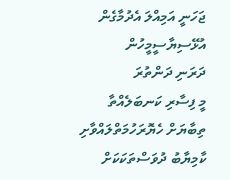ޖަހަނީ އަމިއްލަ އެދުމާގެން އުޅޭސިޔާސީމީހުން
ދަރަނި ދަންތުރަ
މީ ފިސާރި ކަނބަލެއްތާ ތިބާޔަށް ހެޔޮރަހުމަތްލައްވާށި ކާމިޔާބު ދުވަސްތަކަކަށް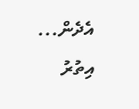އެދެން...
އިތުރު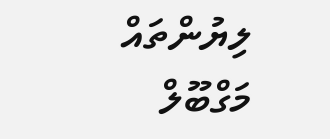ލިޔުންތައް
މަގްބޫލް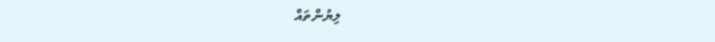ލިޔުންތައް